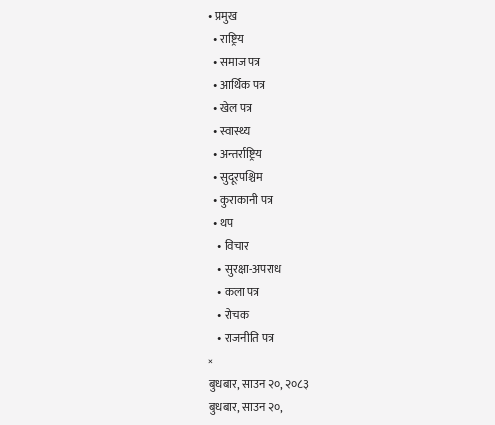• प्रमुख
  • राष्ट्रिय
  • समाज पत्र
  • आर्थिक पत्र
  • खेल पत्र
  • स्वास्थ्य
  • अन्तर्राष्ट्रिय
  • सुदूरपश्चिम
  • कुराकानी पत्र
  • थप
    • विचार
    • सुरक्षा-अपराध
    • कला पत्र
    • रोचक
    • राजनीति पत्र
×
बुधबार, साउन २०, २०८३
बुधबार, साउन २०,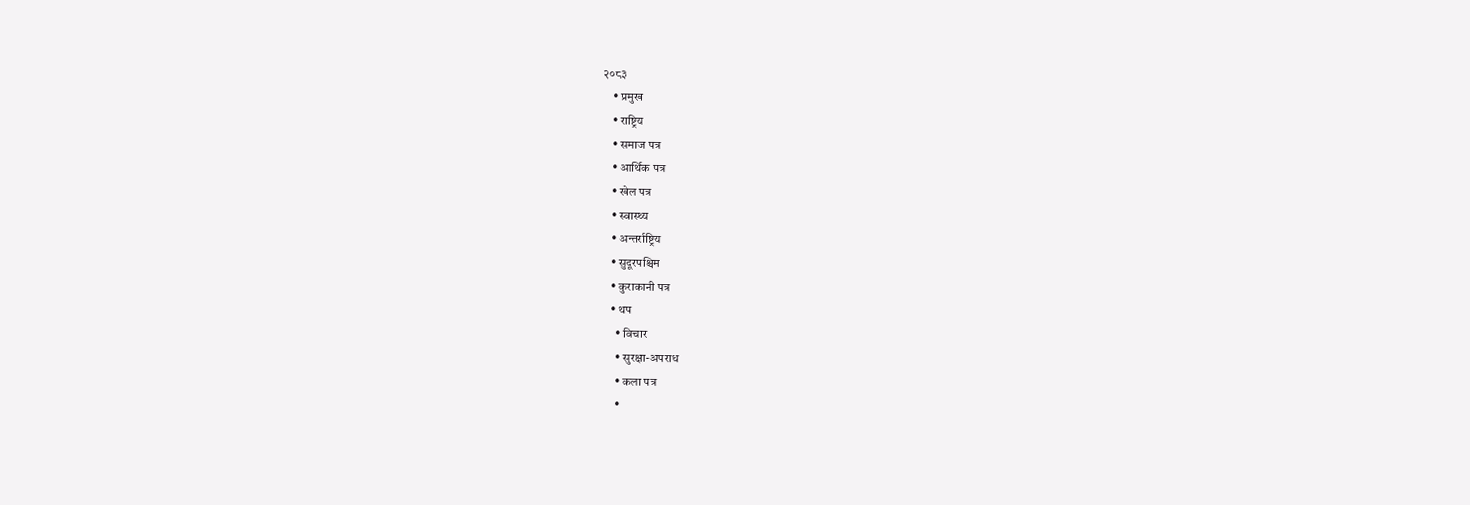२०८३
    • प्रमुख
    • राष्ट्रिय
    • समाज पत्र
    • आर्थिक पत्र
    • खेल पत्र
    • स्वास्थ्य
    • अन्तर्राष्ट्रिय
    • सुदूरपश्चिम
    • कुराकानी पत्र
    • थप
      • विचार
      • सुरक्षा-अपराध
      • कला पत्र
      •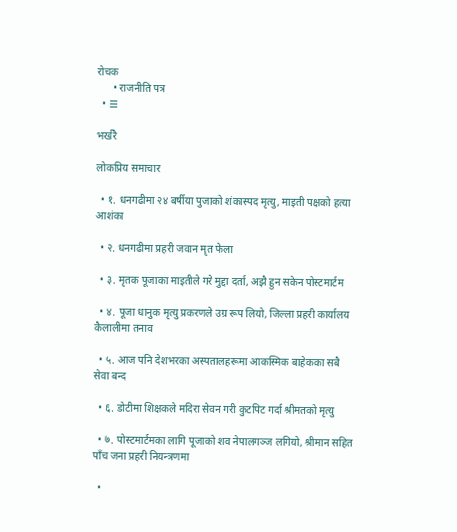रोचक
      • राजनीति पत्र
  • ☰

भर्खरै

लोकप्रिय समाचार

  • १. धनगढीमा २४ बर्षीया पुजाको शंकास्पद मृत्यु, माइती पक्षको हत्या आशंका

  • २. धनगढीमा प्रहरी जवान मृत फेला

  • ३. मृतक पूजाका माइतीले गरे मुद्दा दर्ता, अझै हुन सकेन पोस्टमार्टम

  • ४. पूजा धानुक मृत्यु प्रकरणले उग्र रूप लियो, जिल्ला प्रहरी कार्यालय कैलालीमा तनाव

  • ५. आज पनि देशभरका अस्पतालहरूमा आकस्मिक बाहेकका सबै सेवा बन्द

  • ६. डोटीमा शिक्षकले मदिरा सेवन गरी कुटपिट गर्दा श्रीमतको मृत्यु

  • ७. पोस्टमार्टमका लागि पूजाको शव नेपालगञ्ज लगियो, श्रीमान सहित पाँच जना प्रहरी नियन्त्रणमा

  •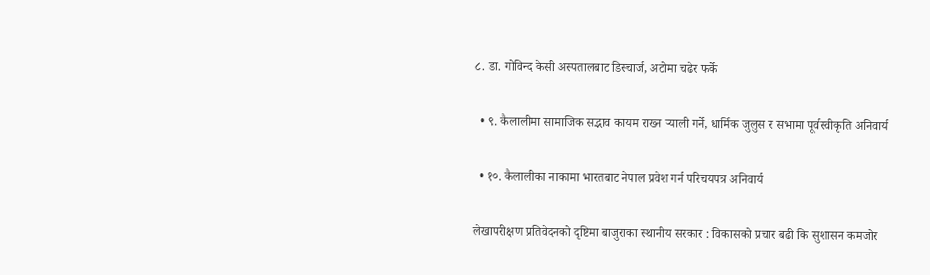८. डा. गोविन्द केसी अस्पतालबाट डिस्चार्ज, अटोमा चढेर फर्के

  • ९. कैलालीमा सामाजिक सद्भाव कायम राख्न र्‍याली गर्ने, धार्मिक जुलुस र सभामा पूर्वस्वीकृति अनिवार्य

  • १०. कैलालीका नाकामा भारतबाट नेपाल प्रवेश गर्न परिचयपत्र अनिवार्य

लेखापरीक्षण प्रतिवेदनको दृष्टिमा बाजुराका स्थानीय सरकार : विकासको प्रचार बढी कि सुशासन कमजोर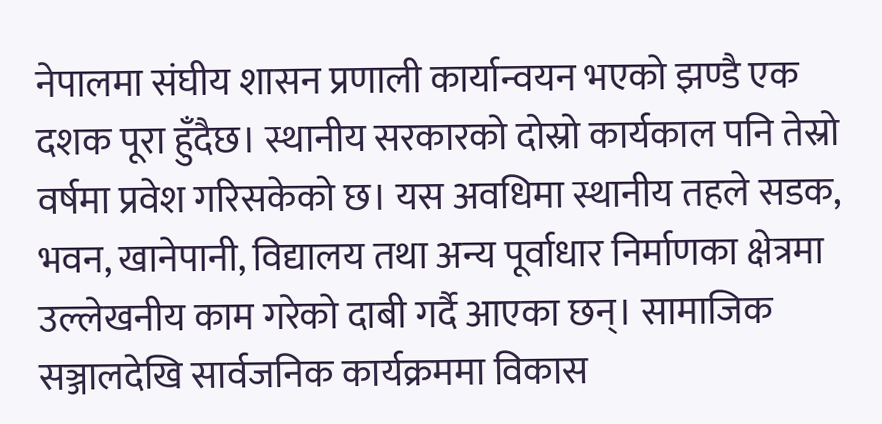नेपालमा संघीय शासन प्रणाली कार्यान्वयन भएको झण्डै एक दशक पूरा हुँदैछ। स्थानीय सरकारको दोस्रो कार्यकाल पनि तेस्रो वर्षमा प्रवेश गरिसकेको छ। यस अवधिमा स्थानीय तहले सडक, भवन, खानेपानी, विद्यालय तथा अन्य पूर्वाधार निर्माणका क्षेत्रमा उल्लेखनीय काम गरेको दाबी गर्दै आएका छन्। सामाजिक सञ्जालदेखि सार्वजनिक कार्यक्रममा विकास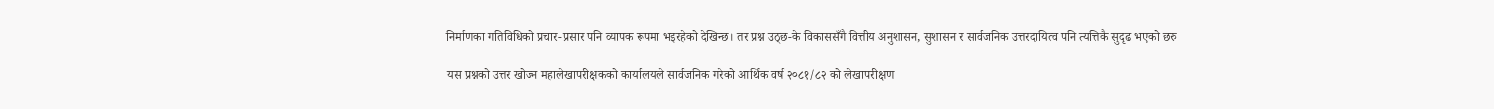निर्माणका गतिविधिको प्रचार-प्रसार पनि व्यापक रूपमा भइरहेको देखिन्छ। तर प्रश्न उठ्छ-के विकाससँगै वित्तीय अनुशासन, सुशासन र सार्वजनिक उत्तरदायित्व पनि त्यत्तिकै सुदृढ भएको छरु

यस प्रश्नको उत्तर खोज्न महालेखापरीक्षकको कार्यालयले सार्वजनिक गरेको आर्थिक वर्ष २०८१/८२ को लेखापरीक्षण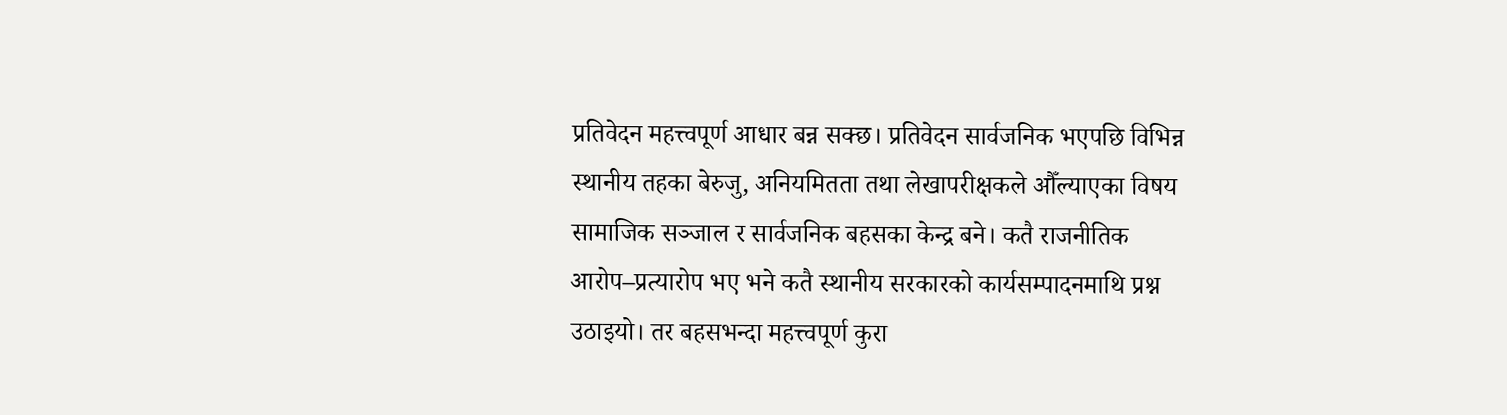प्रतिवेदन महत्त्वपूर्ण आधार बन्न सक्छ। प्रतिवेदन सार्वजनिक भएपछि विभिन्न स्थानीय तहका बेरुजु, अनियमितता तथा लेखापरीक्षकले औँल्याएका विषय सामाजिक सञ्जाल र सार्वजनिक बहसका केन्द्र बने। कतै राजनीतिक आरोप–प्रत्यारोप भए भने कतै स्थानीय सरकारको कार्यसम्पादनमाथि प्रश्न उठाइयो। तर बहसभन्दा महत्त्वपूर्ण कुरा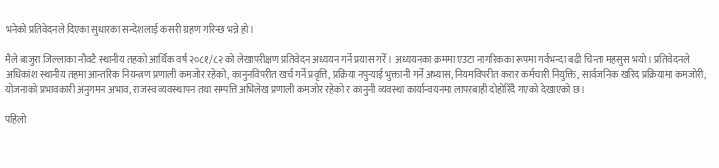भनेको प्रतिवेदनले दिएका सुधारका सन्देशलाई कसरी ग्रहण गरिन्छ भन्ने हो।

मैले बाजुरा जिल्लाका नौवटै स्थानीय तहको आर्थिक वर्ष २०८१/८२ को लेखापरीक्षण प्रतिवेदन अध्ययन गर्ने प्रयास गरेँ। अध्ययनका क्रममा एउटा नागरिकका रूपमा गर्वभन्दा बढी चिन्ता महसुस भयो। प्रतिवेदनले अधिकांश स्थानीय तहमा आन्तरिक नियन्त्रण प्रणाली कमजोर रहेको, कानुनविपरीत खर्च गर्ने प्रवृत्ति, प्रक्रिया नपुर्‍याई भुक्तानी गर्ने अभ्यास, नियमविपरीत करार कर्मचारी नियुक्ति, सार्वजनिक खरिद प्रक्रियामा कमजोरी, योजनाको प्रभावकारी अनुगमन अभाव, राजस्व व्यवस्थापन तथा सम्पत्ति अभिलेख प्रणाली कमजोर रहेको र कानुनी व्यवस्था कार्यान्वयनमा लापरबाही दोहोरिँदै गएको देखाएको छ।

पहिलो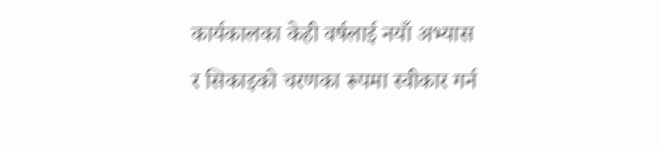कार्यकालका केही वर्षलाई नयाँ अभ्यास र सिकाइको चरणका रूपमा स्वीकार गर्न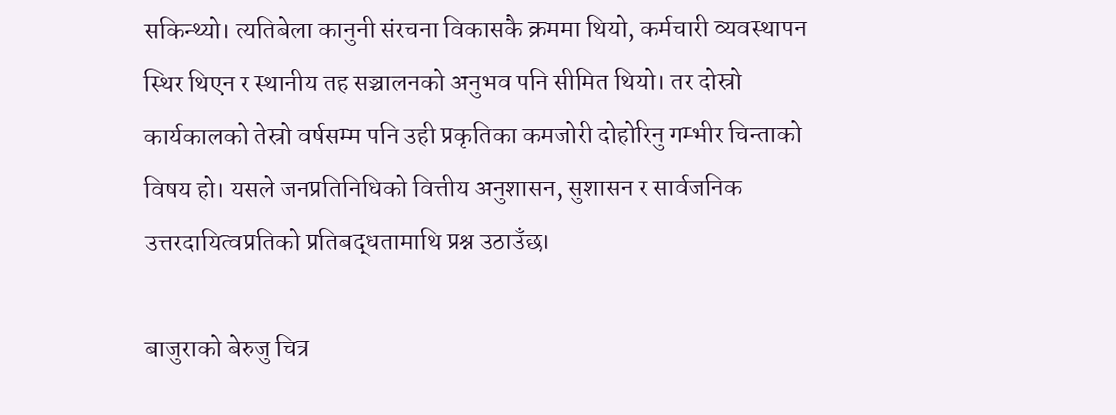सकिन्थ्यो। त्यतिबेला कानुनी संरचना विकासकै क्रममा थियो, कर्मचारी व्यवस्थापन स्थिर थिएन र स्थानीय तह सञ्चालनको अनुभव पनि सीमित थियो। तर दोस्रो कार्यकालको तेस्रो वर्षसम्म पनि उही प्रकृतिका कमजोरी दोहोरिनु गम्भीर चिन्ताको विषय हो। यसले जनप्रतिनिधिको वित्तीय अनुशासन, सुशासन र सार्वजनिक उत्तरदायित्वप्रतिको प्रतिबद्धतामाथि प्रश्न उठाउँछ।

बाजुराको बेरुजु चित्र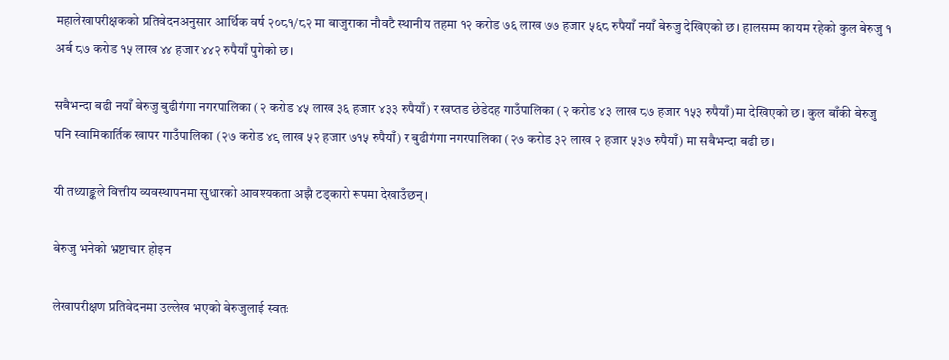महालेखापरीक्षकको प्रतिवेदनअनुसार आर्थिक वर्ष २०८१/८२ मा बाजुराका नौवटै स्थानीय तहमा १२ करोड ७६ लाख ७७ हजार ५६८ रुपैयाँ नयाँ बेरुजु देखिएको छ। हालसम्म कायम रहेको कुल बेरुजु १ अर्ब ८७ करोड १५ लाख ४४ हजार ४४२ रुपैयाँ पुगेको छ।

सबैभन्दा बढी नयाँ बेरुजु बुढीगंगा नगरपालिका (२ करोड ४५ लाख ३६ हजार ४३३ रुपैयाँ) र खप्तड छेडेदह गाउँपालिका (२ करोड ४३ लाख ८७ हजार १५३ रुपैयाँ)मा देखिएको छ। कुल बाँकी बेरुजु पनि स्वामिकार्तिक खापर गाउँपालिका (२७ करोड ४९ लाख ५२ हजार ७१५ रुपैयाँ) र बुढीगंगा नगरपालिका (२७ करोड ३२ लाख २ हजार ५३७ रुपैयाँ) मा सबैभन्दा बढी छ।

यी तथ्याङ्कले वित्तीय व्यवस्थापनमा सुधारको आवश्यकता अझै टड्कारो रूपमा देखाउँछन्।

बेरुजु भनेको भ्रष्टाचार होइन

लेखापरीक्षण प्रतिवेदनमा उल्लेख भएको बेरुजुलाई स्वतः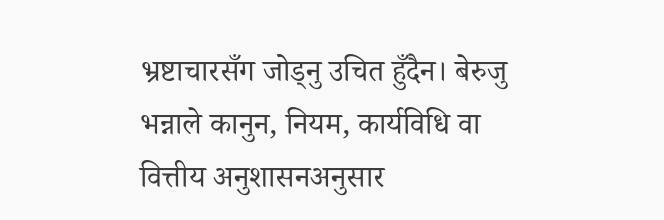भ्रष्टाचारसँग जोड्नु उचित हुँदैन। बेरुजु भन्नाले कानुन, नियम, कार्यविधि वा वित्तीय अनुशासनअनुसार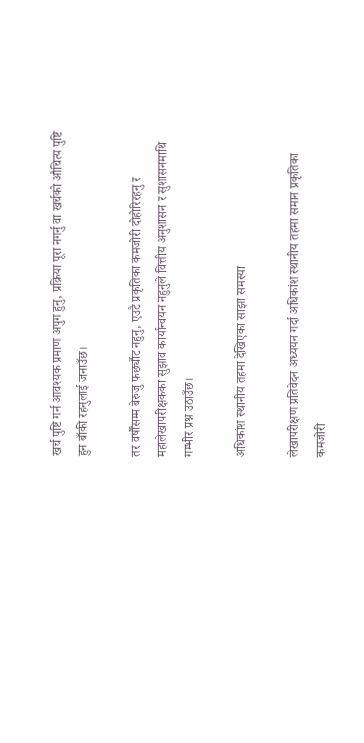खर्च पुष्टि गर्न आवश्यक प्रमाण अपुग हुनु, प्रक्रिया पूरा नगर्नु वा खर्चको औचित्य पुष्टि हुन बाँकी रहनुलाई जनाउँछ।

तर वर्षौँसम्म बेरुजु फर्छ्यौट नहुनु, एउटै प्रकृतिका कमजोरी दोहोरिरहनु र महालेखापरीक्षकका सुझाव कार्यान्वयन नहुनुले वित्तीय अनुशासन र सुशासनमाथि गम्भीर प्रश्न उठाउँछ।

अधिकांश स्थानीय तहमा देखिएका साझा समस्या

लेखापरीक्षण प्रतिवेदन अध्ययन गर्दा अधिकांश स्थानीय तहमा समान प्रकृतिका कमजोरी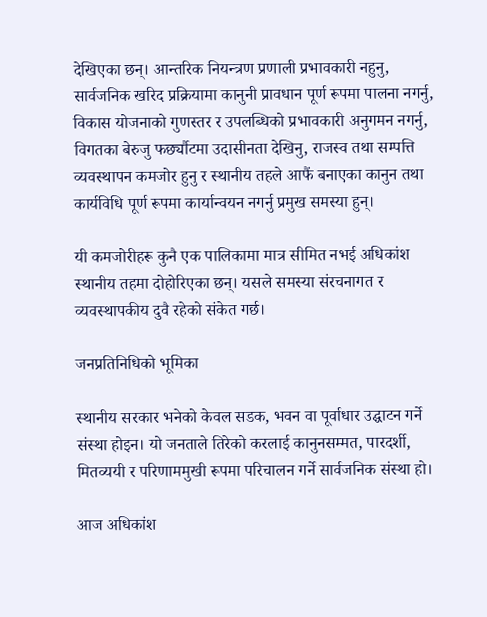देखिएका छन्। आन्तरिक नियन्त्रण प्रणाली प्रभावकारी नहुनु, सार्वजनिक खरिद प्रक्रियामा कानुनी प्रावधान पूर्ण रूपमा पालना नगर्नु, विकास योजनाको गुणस्तर र उपलब्धिको प्रभावकारी अनुगमन नगर्नु, विगतका बेरुजु फर्छ्यौटमा उदासीनता देखिनु, राजस्व तथा सम्पत्ति व्यवस्थापन कमजोर हुनु र स्थानीय तहले आफैं बनाएका कानुन तथा कार्यविधि पूर्ण रूपमा कार्यान्वयन नगर्नु प्रमुख समस्या हुन्।

यी कमजोरीहरू कुनै एक पालिकामा मात्र सीमित नभई अधिकांश स्थानीय तहमा दोहोरिएका छन्। यसले समस्या संरचनागत र व्यवस्थापकीय दुवै रहेको संकेत गर्छ।

जनप्रतिनिधिको भूमिका

स्थानीय सरकार भनेको केवल सडक, भवन वा पूर्वाधार उद्घाटन गर्ने संस्था होइन। यो जनताले तिरेको करलाई कानुनसम्मत, पारदर्शी, मितव्ययी र परिणाममुखी रूपमा परिचालन गर्ने सार्वजनिक संस्था हो।

आज अधिकांश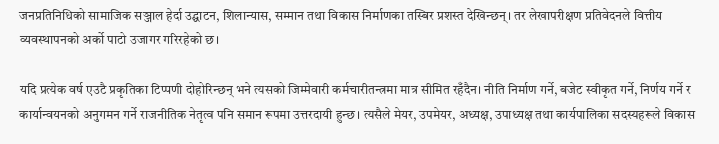जनप्रतिनिधिको सामाजिक सञ्जाल हेर्दा उद्घाटन, शिलान्यास, सम्मान तथा विकास निर्माणका तस्बिर प्रशस्त देखिन्छन्। तर लेखापरीक्षण प्रतिवेदनले वित्तीय व्यवस्थापनको अर्को पाटो उजागर गरिरहेको छ।

यदि प्रत्येक वर्ष एउटै प्रकृतिका टिप्पणी दोहोरिन्छन् भने त्यसको जिम्मेवारी कर्मचारीतन्त्रमा मात्र सीमित रहँदैन। नीति निर्माण गर्ने, बजेट स्वीकृत गर्ने, निर्णय गर्ने र कार्यान्वयनको अनुगमन गर्ने राजनीतिक नेतृत्व पनि समान रूपमा उत्तरदायी हुन्छ। त्यसैले मेयर, उपमेयर, अध्यक्ष, उपाध्यक्ष तथा कार्यपालिका सदस्यहरूले विकास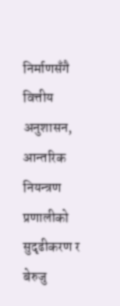निर्माणसँगै वित्तीय अनुशासन, आन्तरिक नियन्त्रण प्रणालीको सुदृढीकरण र बेरुजु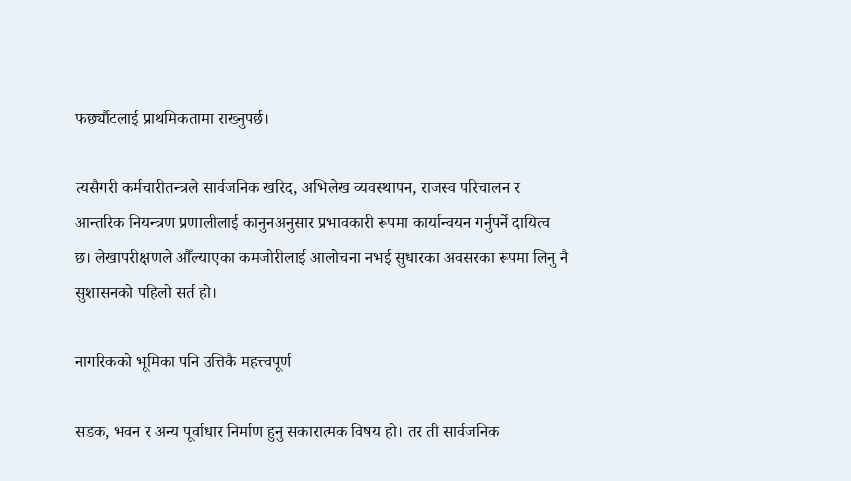फर्छ्यौटलाई प्राथमिकतामा राख्नुपर्छ।

त्यसैगरी कर्मचारीतन्त्रले सार्वजनिक खरिद, अभिलेख व्यवस्थापन, राजस्व परिचालन र आन्तरिक नियन्त्रण प्रणालीलाई कानुनअनुसार प्रभावकारी रूपमा कार्यान्वयन गर्नुपर्ने दायित्व छ। लेखापरीक्षणले औँल्याएका कमजोरीलाई आलोचना नभई सुधारका अवसरका रूपमा लिनु नै सुशासनको पहिलो सर्त हो।

नागरिकको भूमिका पनि उत्तिकै महत्त्वपूर्ण

सडक, भवन र अन्य पूर्वाधार निर्माण हुनु सकारात्मक विषय हो। तर ती सार्वजनिक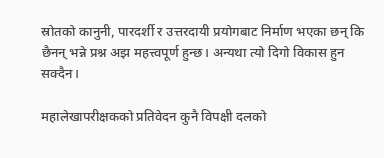स्रोतको कानुनी, पारदर्शी र उत्तरदायी प्रयोगबाट निर्माण भएका छन् कि छैनन् भन्ने प्रश्न अझ महत्त्वपूर्ण हुन्छ। अन्यथा त्यो दिगो विकास हुन सक्दैन।

महालेखापरीक्षकको प्रतिवेदन कुनै विपक्षी दलको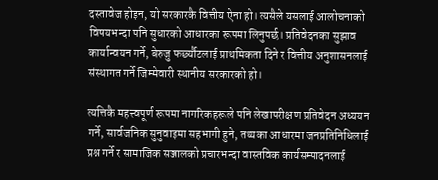दस्तावेज होइन, यो सरकारकै वित्तीय ऐना हो। त्यसैले यसलाई आलोचनाको विषयभन्दा पनि सुधारको आधारका रूपमा लिनुपर्छ। प्रतिवेदनका सुझाव कार्यान्वयन गर्ने, बेरुजु फर्छ्यौटलाई प्राथमिकता दिने र वित्तीय अनुशासनलाई संस्थागत गर्ने जिम्मेवारी स्थानीय सरकारको हो।

त्यत्तिकै महत्त्वपूर्ण रूपमा नागरिकहरूले पनि लेखापरीक्षण प्रतिवेदन अध्ययन गर्ने, सार्वजनिक सुनुवाइमा सहभागी हुने, तथ्यका आधारमा जनप्रतिनिधिलाई प्रश्न गर्ने र सामाजिक सञ्जालको प्रचारभन्दा वास्तविक कार्यसम्पादनलाई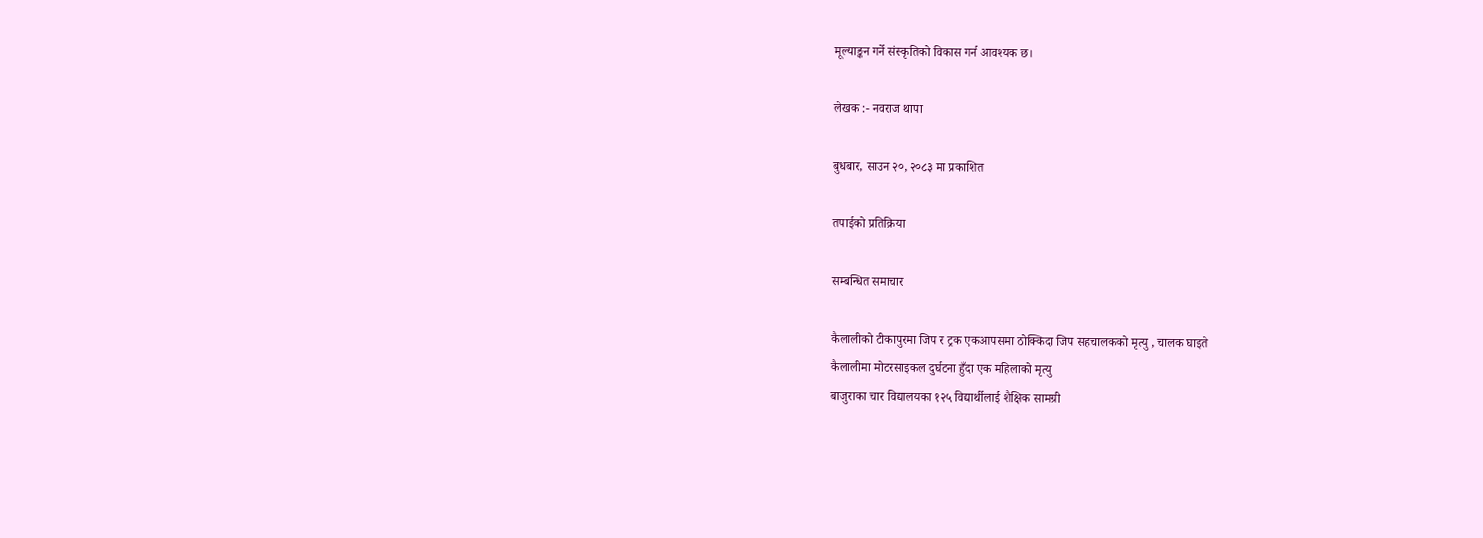मूल्याङ्कन गर्ने संस्कृतिको विकास गर्न आवश्यक छ।

लेखक :- नवराज थापा

बुधबार, साउन २०, २०८३ मा प्रकाशित

तपाईको प्रतिक्रिया

सम्बन्धित समाचार

कैलालीको टीकापुरमा जिप र ट्रक एकआपसमा ठोक्किदा जिप सहचालकको मृत्यु , चालक घाइते
कैलालीमा मोटरसाइकल दुर्घटना हुँदा एक महिलाको मृत्यु
बाजुराका चार विद्यालयका १२५ विद्यार्थीलाई शैक्षिक सामग्री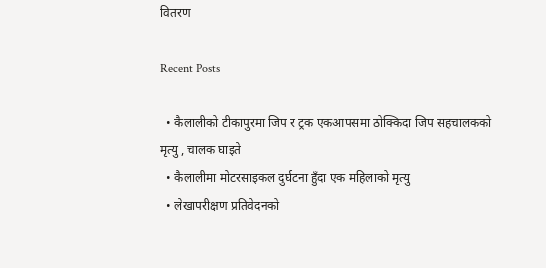वितरण

Recent Posts

  • कैलालीको टीकापुरमा जिप र ट्रक एकआपसमा ठोक्किदा जिप सहचालकको मृत्यु , चालक घाइते
  • कैलालीमा मोटरसाइकल दुर्घटना हुँदा एक महिलाको मृत्यु
  • लेखापरीक्षण प्रतिवेदनको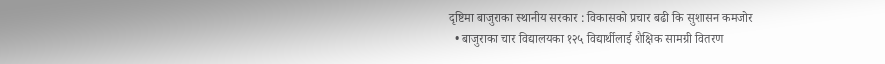दृष्टिमा बाजुराका स्थानीय सरकार : विकासको प्रचार बढी कि सुशासन कमजोर
  • बाजुराका चार विद्यालयका १२५ विद्यार्थीलाई शैक्षिक सामग्री वितरण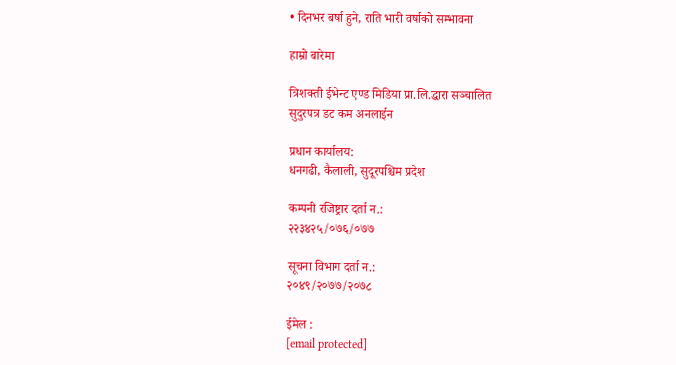• दिनभर बर्षा हुने, राति भारी वर्षाको सम्भावना

हाम्रो बारेमा

त्रिशक्ती ईभेन्ट एण्ड मिडिया प्रा.लि.द्धारा सञ्चालित
सुदुरपत्र डट कम अनलाईन

प्रधान कार्यालय:
धनगढी, कैलाली, सुदूरपश्चिम प्रदेश

कम्पनी रजिष्ट्रार दर्ता न.:
२२३४२५/०७६/०७७

सूचना विभाग दर्ता न.:
२०४९/२०७७/२०७८

ईमेल :
[email protected]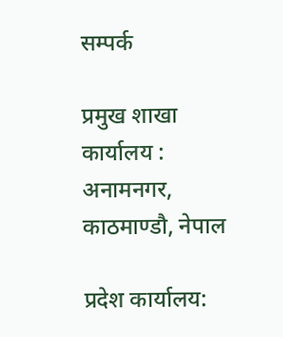सम्पर्क

प्रमुख शाखा कार्यालय :
अनामनगर, काठमाण्डौ, नेपाल

प्रदेश कार्यालय: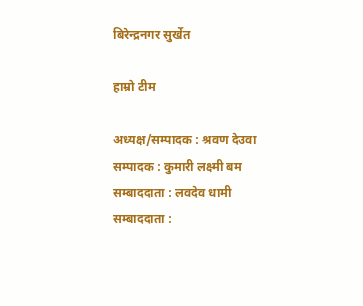बिरेन्द्रनगर सुर्खेत

हाम्रो टीम

अध्यक्ष/सम्पादक : श्रवण देउवा
सम्पादक : कुमारी लक्ष्मी बम
सम्बाददाता : लवदेव धामी
सम्बाददाता :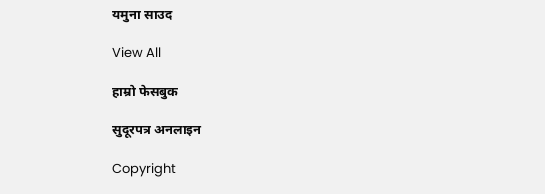यमुना साउद

View All

हाम्रो फेसबुक

सुदूरपत्र अनलाइन

Copyright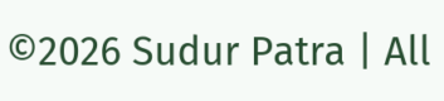©2026 Sudur Patra | All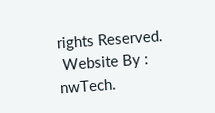rights Reserved.
 Website By :  nwTech.